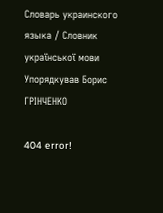Словарь украинского языка / Словник української мови
Упорядкував Борис ГРІНЧЕНКО

404 error!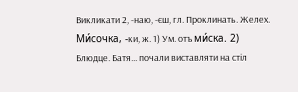Викликати 2, -наю, -єш, гл. Проклинать. Желех.
Ми́сочка, -ки, ж. 1) Ум. отъ ми́ска. 2) Блюдце. Батя... почали виставляти на стіл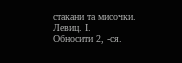стакани та мисочки. Левиц. І.
Обносити 2, -ся.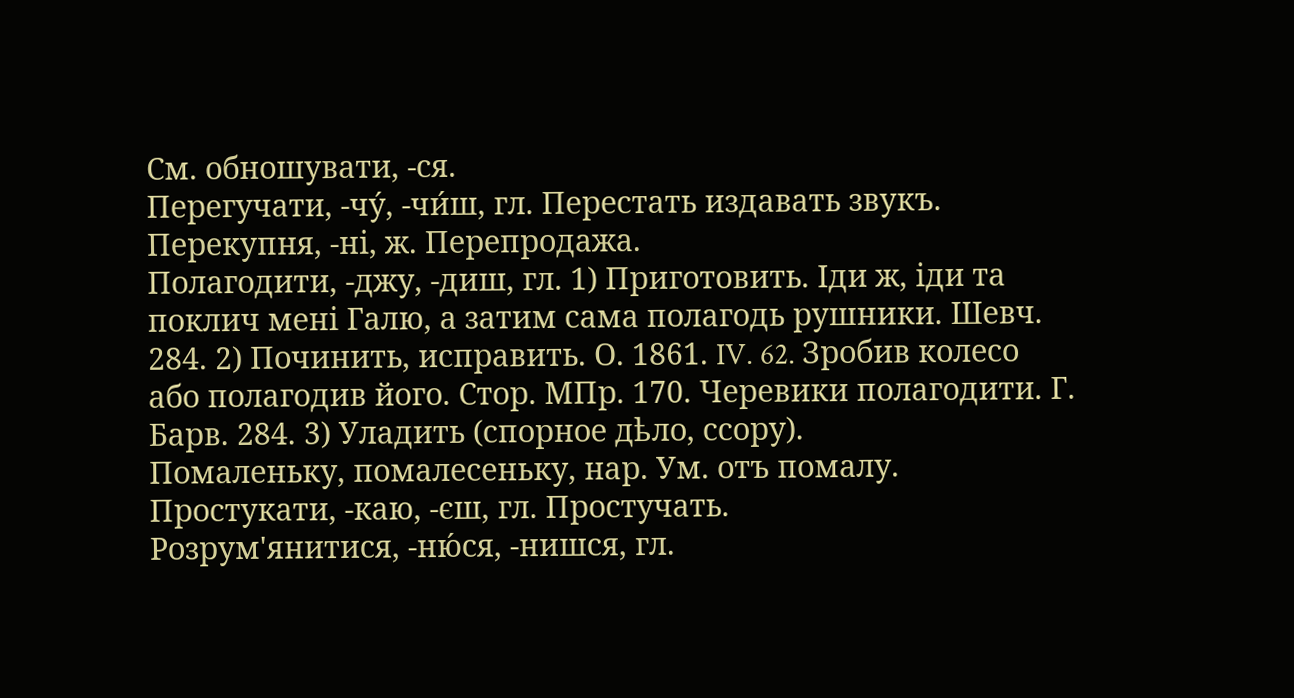Cм. обношувати, -ся.
Перегучати, -чу́, -чи́ш, гл. Перестать издавать звукъ.
Перекупня, -ні, ж. Перепродажа.
Полагодити, -джу, -диш, гл. 1) Приготовить. Іди ж, іди та поклич мені Галю, а затим сама полагодь рушники. Шевч. 284. 2) Починить, исправить. О. 1861. IV. 62. Зробив колесо або полагодив його. Стор. МПр. 170. Черевики полагодити. Г. Барв. 284. 3) Уладить (спорное дѣло, ссору).
Помаленьку, помалесеньку, нар. Ум. отъ помалу.
Простукати, -каю, -єш, гл. Простучать.
Розрум'янитися, -ню́ся, -нишся, гл.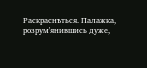Раскраснѣться. Палажка, розрум'янившись дуже,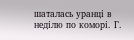шаталась уранці в неділю по коморі. Г.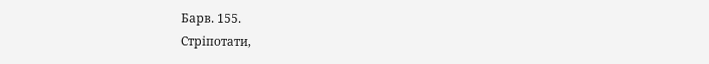Барв. 155.
Стріпотати,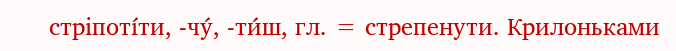стріпоті́ти, -чу́, -ти́ш, гл. = стрепенути. Крилоньками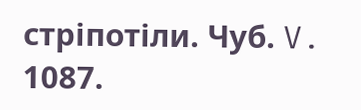стріпотіли. Чуб. V. 1087.